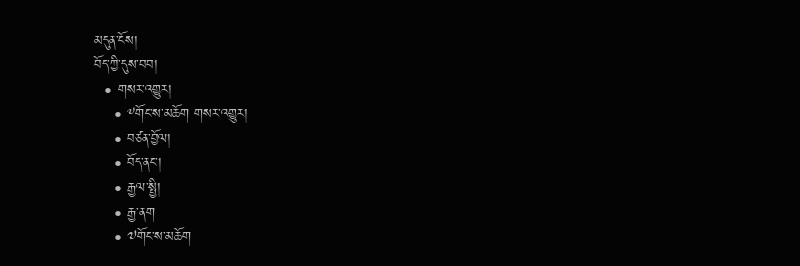མདུན་ངོས།
བོད་ཀྱི་དུས་བབ།
  • གསར་འགྱུར།
    • ༸གོང་ས་མཆོག གསར་འགྱུར།
    • བཙན་བྱོལ།
    • བོད་ནང་།
    • རྒྱལ་སྤྱི།
    • རྒྱ་ནག
    • ༧གོང་ས་མཆོག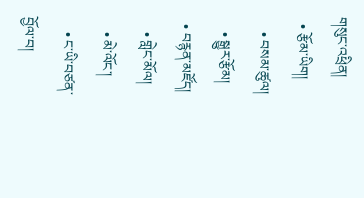གསུང་འཕྲིན།
  • རྩོམ་ཡིག།
    • བསམ་ཚུལ།
    • སྒྱུར་རྩོམ།
  • བརྙན་མཛོད།
    • གླེང་མོལ།
    • མེ་ལོང་།
    • ང་ཡི་བཙན་བྱོལ་བ།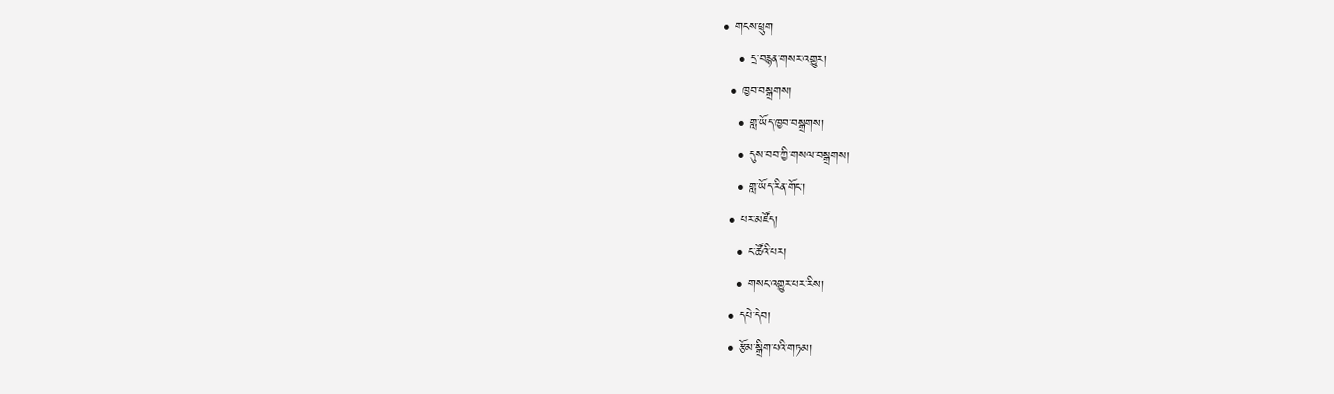• གངས་ཕྲུག
    • དྲ་བརྙན་གསར་འགྱུར།
  • ཁྱབ་བསྒྲགས།
    • གླ་ཡོད་ཁྱབ་བསྒྲགས།
    • དུས་བབ་ཀྱི་གསལ་བསྒྲགས།
    • གླ་ཡོད་རིན་གོང་།
  • པར་མཛོད།
    • ང་ཚོའི་པར།
    • གསང་འགྱུར་པར་རིས།
  • དཔེ་དེབ།
  • རྩོམ་སྒྲིག་པའི་གཏམ།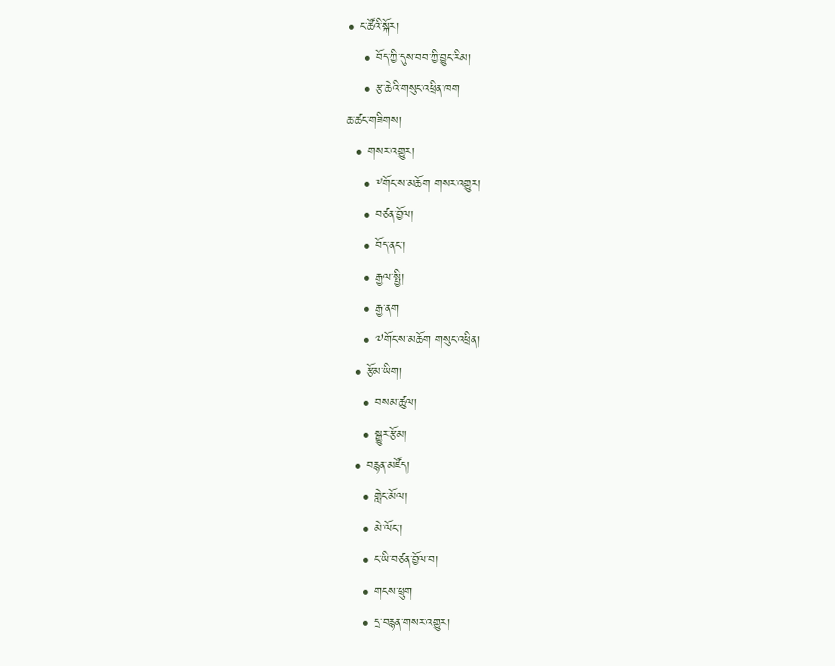• ང་ཚོའི་སྐོར།
    • བོད་ཀྱི་དུས་བབ་ཀྱི་བྱུང་རིམ།
    • རྩ་ཆེའི་གསུང་འཕྲིན་ཁག
ཆ་ཚང་གཟིགས།
  • གསར་འགྱུར།
    • ༸གོང་ས་མཆོག གསར་འགྱུར།
    • བཙན་བྱོལ།
    • བོད་ནང་།
    • རྒྱལ་སྤྱི།
    • རྒྱ་ནག
    • ༧གོང་ས་མཆོག གསུང་འཕྲིན།
  • རྩོམ་ཡིག།
    • བསམ་ཚུལ།
    • སྒྱུར་རྩོམ།
  • བརྙན་མཛོད།
    • གླེང་མོལ།
    • མེ་ལོང་།
    • ང་ཡི་བཙན་བྱོལ་བ།
    • གངས་ཕྲུག
    • དྲ་བརྙན་གསར་འགྱུར།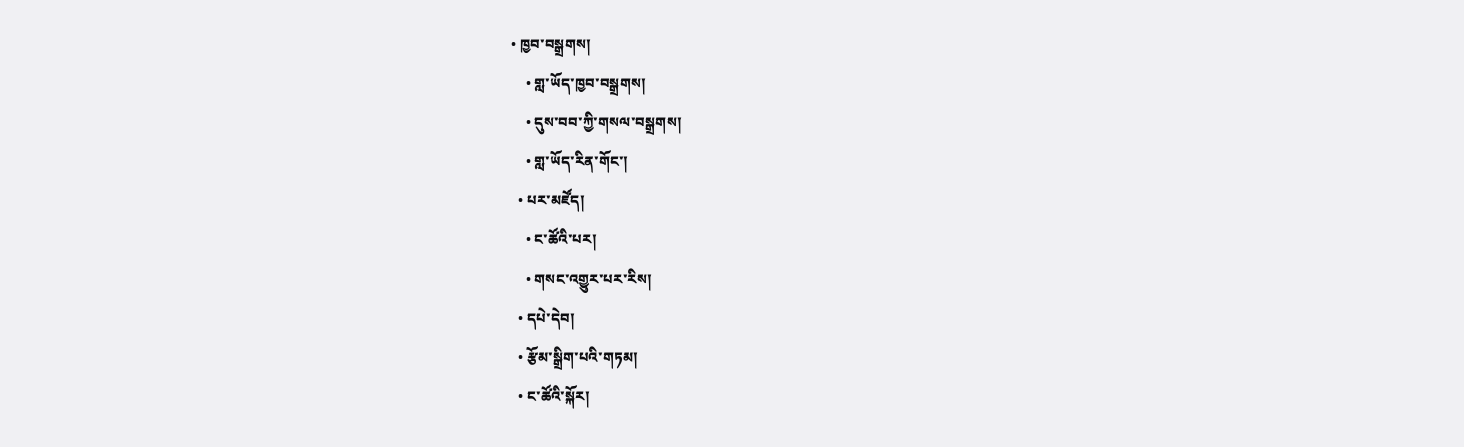• ཁྱབ་བསྒྲགས།
    • གླ་ཡོད་ཁྱབ་བསྒྲགས།
    • དུས་བབ་ཀྱི་གསལ་བསྒྲགས།
    • གླ་ཡོད་རིན་གོང་།
  • པར་མཛོད།
    • ང་ཚོའི་པར།
    • གསང་འགྱུར་པར་རིས།
  • དཔེ་དེབ།
  • རྩོམ་སྒྲིག་པའི་གཏམ།
  • ང་ཚོའི་སྐོར།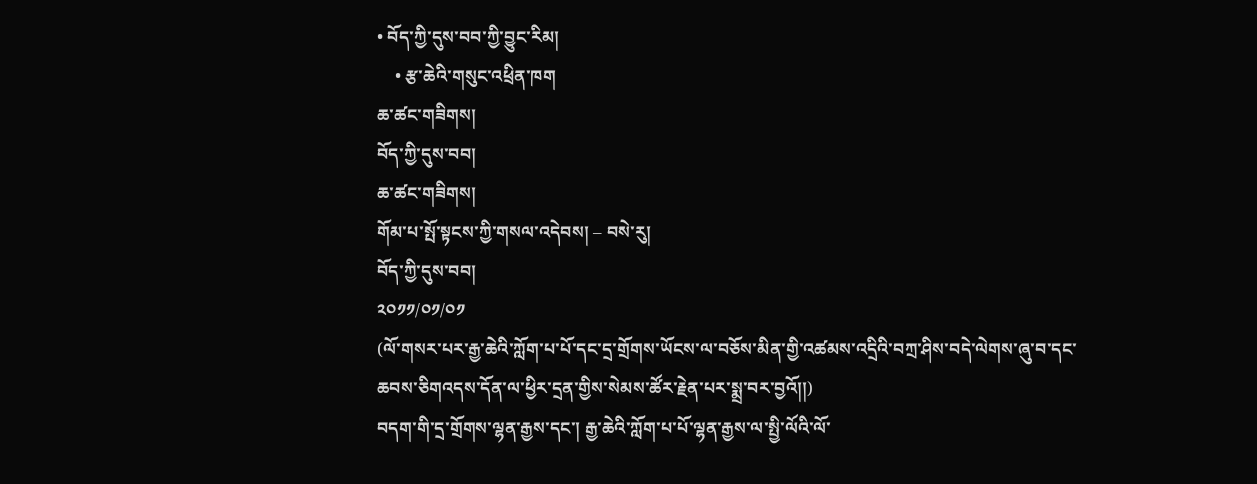• བོད་ཀྱི་དུས་བབ་ཀྱི་བྱུང་རིམ།
    • རྩ་ཆེའི་གསུང་འཕྲིན་ཁག
ཆ་ཚང་གཟིགས།
བོད་ཀྱི་དུས་བབ།
ཆ་ཚང་གཟིགས།
གོམ་པ་སྤོ་སྟངས་ཀྱི་གསལ་འདེབས། – བསེ་རུ།
བོད་ཀྱི་དུས་བབ།
༢༠༡༡/༠༡/༠༡
(ལོ་གསར་པར་རྒྱ་ཆེའི་ཀློག་པ་པོ་དང་དྲ་གྲོགས་ཡོངས་ལ་བཅོས་མིན་གྱི་འཚམས་འདྲིའི་བཀྲ་ཤིས་བདེ་ལེགས་ཞུ་བ་དང་ཆབས་ཅིགའདས་དོན་ལ་ཕྱིར་དྲན་གྱིས་སེམས་ཚོར་རྗེན་པར་སྨྲ་བར་བྱའོ།།)
བདག་གི་དྲ་གྲོགས་ལྷན་རྒྱས་དང་། རྒྱ་ཆེའི་ཀློག་པ་པོ་ལྷན་རྒྱས་ལ་སྤྱི་ལོའི་ལོ་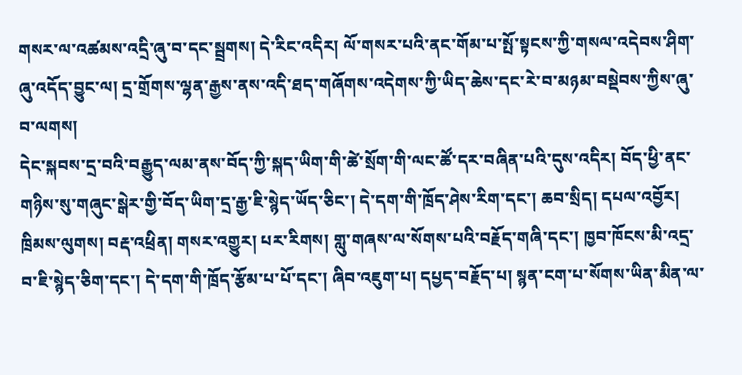གསར་ལ་འཚམས་འདྲི་ཞུ་བ་དང་སྦྲགས། དེ་རིང་འདིར། ལོ་གསར་པའི་ནང་གོམ་པ་སྤོ་སྟངས་ཀྱི་གསལ་འདེབས་ཤིག་ཞུ་འདོད་བྱུང་ལ། དྲ་གྲོགས་ལྷན་རྒྱས་ནས་འདི་ཐད་གཞོགས་འདེགས་ཀྱི་ཡིད་ཆེས་དང་རེ་བ་མཉམ་བསྡེབས་ཀྱིས་ཞུ་བ་ལགས།
དེང་སྐབས་དྲ་བའི་བརྒྱུད་ལམ་ནས་བོད་ཀྱི་སྐད་ཡིག་གི་ཚེ་སྲོག་གི་ལང་ཚོ་དར་བཞིན་པའི་དུས་འདིར། བོད་ཕྱི་ནང་གཉིས་སུ་གཞུང་སྒེར་གྱི་བོད་ཡིག་དྲ་རྒྱ་ཇི་སྙེད་ཡོད་ཅིང་། དེ་དག་གི་ཁྲོད་ཤེས་རིག་དང་། ཆབ་སྲིད། དཔལ་འབྱོར། ཁྲིམས་ལུགས། བརྡ་འཕྲིན། གསར་འགྱུར། པར་རིགས། གླུ་གཞས་ལ་སོགས་པའི་བརྗོད་གཞི་དང་། ཁྱབ་ཁོངས་མི་འདྲ་བ་ཇི་སྙེད་ཅིག་དང་། དེ་དག་གི་ཁྲོད་རྩོམ་པ་པོ་དང་། ཞིབ་འཇུག་པ། དཔྱད་བརྗོད་པ། སྙན་ངག་པ་སོགས་ཡིན་མིན་ལ་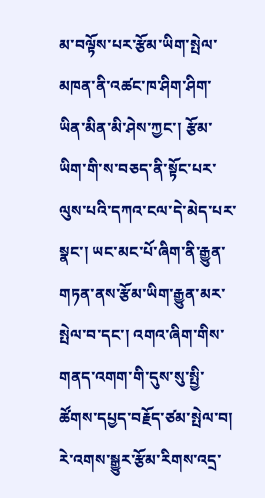མ་བལྟོས་པར་རྩོམ་ཡིག་སྤེལ་མཁན་ནི་འཚང་ཁ་ཤིག་ཤིག་ཡིན་མིན་མི་ཤེས་ཀྱང་། རྩོམ་ཡིག་གི་ས་བཅད་ནི་སྟོང་པར་ལུས་པའི་དཀའ་ངལ་དེ་མེད་པར་སྣང་། ཡང་མང་པོ་ཞིག་ནི་རྒྱུན་གཏན་ནས་རྩོམ་ཡིག་རྒྱུན་མར་སྤེལ་བ་དང་། འགའ་ཞིག་གིས་གནད་འགག་གི་དུས་སུ་སྤྱི་ཚོགས་དཔྱད་བརྗོད་ཙམ་སྤེལ་བ། རེ་འགས་སྒྱུར་རྩོམ་རིགས་འདྲ་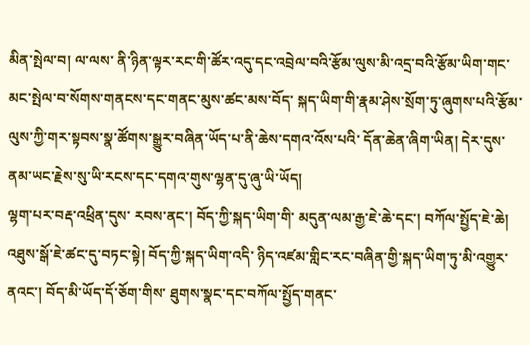མིན་སྤེལ་བ། ལ་ལས་ ནི་ཉིན་ལྟར་རང་གི་ཚོར་འདུ་དང་འབྲེལ་བའི་རྩོམ་ལུས་མི་འདྲ་བའི་རྩོམ་ཡིག་གང་ མང་སྤེལ་བ་སོགས་གནངས་དང་གནང་མུས་ཚང་མས་བོད་ སྐད་ཡིག་གི་རྣམ་ཤེས་སྲོག་ཏུ་ཞུགས་པའི་རྩོམ་ལུས་ཀྱི་གར་སྟབས་སྣ་ཚོགས་སྒྱུར་བཞིན་ཡོད་པ་ནི་ཆེས་དགའ་འོས་པའི་ དོན་ཆེན་ཞིག་ཡིན། དེར་དུས་ནམ་ཡང་རྗེས་སུ་ཡི་རངས་དང་དགའ་གུས་ལྷན་དུ་ཞུ་ཡི་ཡོད།
ལྷག་པར་བརྡ་འཕྲིན་དུས་ རབས་ནང་། བོད་ཀྱི་སྐད་ཡིག་གི་ མདུན་ལམ་རྒྱ་ཇེ་ཆེ་དང་། བཀོལ་སྤྱོད་ཇེ་ཆེ། འཐུས་སྒོ་ཇེ་ཚང་དུ་བཏང་སྟེ། བོད་ཀྱི་སྐད་ཡིག་འདི་ ཉིད་འཛམ་གླིང་རང་བཞིན་གྱི་སྐད་ཡིག་ཏུ་མི་འགྱུར་ནའང་། བོད་མི་ཡོད་དོ་ཅོག་གིས་ ཐུགས་སྣང་དང་བཀོལ་སྤྱོད་གནང་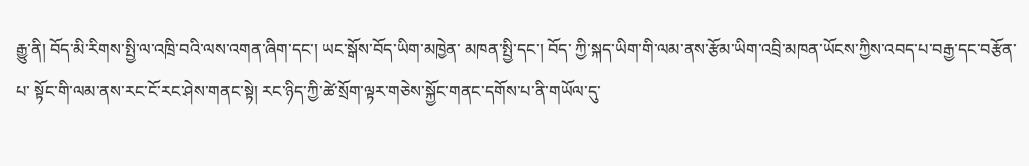རྒྱུ་ནི། བོད་མི་རིགས་སྤྱི་ལ་འཁྲི་བའི་ལས་འགན་ཞིག་དང་། ཡང་སྒོས་བོད་ཡིག་མཁྱེན་ མཁན་སྤྱི་དང་། བོད་ ཀྱི་སྐད་ཡིག་གི་ལམ་ནས་རྩོམ་ཡིག་འབྲི་མཁན་ཡོངས་ཀྱིས་འབད་པ་བརྒྱ་དང་བརྩོན་པ་ སྟོང་གི་ལམ་ནས་རང་ངོ་རང་ཤེས་གནང་སྟེ། རང་ཉིད་ཀྱི་ཚེ་སྲོག་ལྟར་གཅེས་སྐྱོང་གནང་དགོས་པ་ནི་གཡོལ་དུ་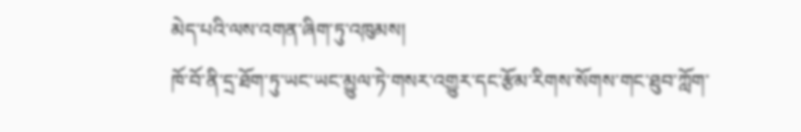མེད་པའི་ལས་འགན་ཞིག་ཏུ་འཁུམས།
ཁོ་བོ་ནི་དྲ་ཐོག་ཏུ་ཡང་ཡང་མྱུལ་ཏེ་གསར་འགྱུར་དང་རྩོམ་རིགས་སོགས་གང་ཐུབ་ཀློག་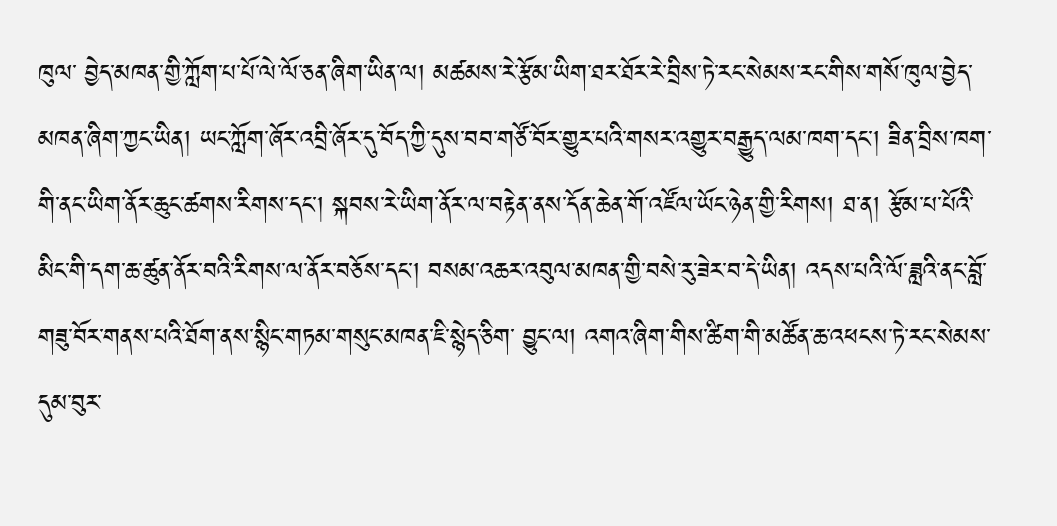ཁུལ་ བྱེད་མཁན་གྱི་ཀློག་པ་པོ་ལེ་ལོ་ཅན་ཞིག་ཡིན་ལ། མཚམས་རེ་རྩོམ་ཡིག་ཐར་ཐོར་རེ་བྲིས་ཏེ་རང་སེམས་རང་གིས་གསོ་ཁུལ་བྱེད་མཁན་ཞིག་ཀྱང་ཡིན། ཡང་ཀློག་ཞོར་འབྲི་ཞོར་དུ་བོད་ཀྱི་དུས་བབ་གཙོ་བོར་གྱུར་པའི་གསར་འགྱུར་བརྒྱུད་ལམ་ཁག་དང་། ཟིན་བྲིས་ཁག་གི་ནང་ཡིག་ནོར་ཆུང་ཚགས་རིགས་དང་། སྐབས་རེ་ཡིག་ནོར་ལ་བརྟེན་ནས་དོན་ཆེན་གོ་འཛོལ་ཡོང་ཉེན་གྱི་རིགས། ཐ་ན། རྩོམ་པ་པོའི་མིང་གི་དག་ཆ་ཚུན་ནོར་བའི་རིགས་ལ་ནོར་བཅོས་དང་། བསམ་འཆར་འབུལ་མཁན་གྱི་བསེ་རུ་ཟེར་བ་དེ་ཡིན། འདས་པའི་ལོ་ཟླའི་ནང་བློ་གཟུ་བོར་གནས་པའི་ཐོག་ནས་སྙིང་གཏམ་གསུང་མཁན་ཇི་སྙེད་ཅིག་ བྱུང་ལ། འགའ་ཞིག་གིས་ཚིག་གི་མཚོན་ཆ་འཕངས་ཏེ་རང་སེམས་དུམ་བུར་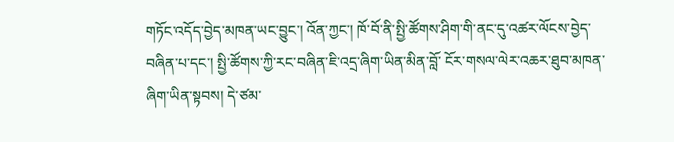གཏོང་འདོད་བྱེད་མཁན་ཡང་བྱུང་། འོན་ཀྱང་། ཁོ་བོ་ནི་སྤྱི་ཚོགས་ཤིག་གི་ནང་དུ་འཚར་ལོངས་བྱེད་བཞིན་པ་དང་། སྤྱི་ཚོགས་ཀྱི་རང་བཞིན་ཇི་འདྲ་ཞིག་ཡིན་མིན་བློ་ ངོར་གསལ་ལེར་འཆར་ཐུབ་མཁན་ཞིག་ཡིན་སྟབས། དེ་ཙམ་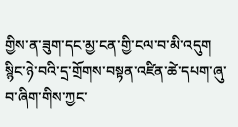གྱིས་ན་ཟུག་དང་མྱ་ངན་གྱི་ངལ་བ་མི་འདུག སྙིང་ཉེ་བའི་དྲ་གྲོགས་བསྟན་འཛིན་ཚེ་དཔག་ཞུ་བ་ཞིག་གིས་ཀྱང་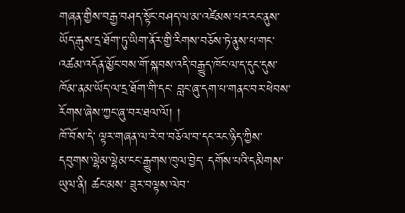གཞན་གྱིས་བརྒྱ་བཤད་སྟོང་བཤད་ལ་མ་འཛེམས་པར་རང་ནུས་ཡོད་རྒུས་དྲ་ཐོག་ཏུ་ཡིག་ནོར་གྱི་རིགས་བཅོས་ཏེ་ནུས་པ་གང་འཚམ་འདོན་མྱོང་བས་གོ་སྐབས་འདི་བརྒྱུད་ཁོང་ལ་ད་དུང་དུས་ཁོམ་ནམ་ཡོད་ལ་དྲ་ཐོག་གི་དང་ བླང་ཞུ་དག་པ་གནང་བར་ཕེབས་རོགས་ཞེས་ཀྱང་ཞུ་བར་ཐལ་ལོ། །
ཁོ་བོས་དེ་ ལྟར་གཞན་ལ་རེ་བ་བཅོལ་བ་དང་རང་ཉིད་ཀྱིས་དབུགས་ལྷེམ་ལྷེམ་ངང་རྒྱུགས་ཁུལ་བྱེད་ དགོས་པའི་དམིགས་ཡུལ་ནི། ཚང་མས་ ཟུར་བལྟས་ལེབ་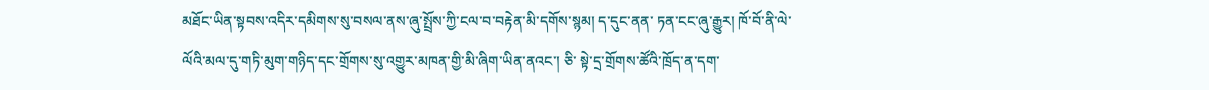མཐོང་ཡིན་སྟབས་འདིར་དམིགས་སུ་བསལ་ནས་ཞུ་སྤྲོས་ཀྱི་ངལ་བ་བརྟེན་མི་དགོས་སྙམ། ད་དུང་ནན་ ཏན་ངང་ཞུ་རྒྱུར། ཁོ་བོ་ནི་ལེ་ལོའི་མལ་དུ་གཏི་མུག་གཉིད་དང་གྲོགས་སུ་འགྱུར་མཁན་གྱི་མི་ཞིག་ཡིན་ནའང་། ཅི་ སྟེ་དྲ་གྲོགས་ཚོའི་ཁྲོད་ན་དག་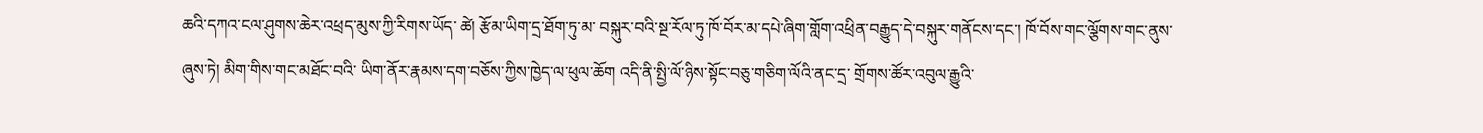ཆའི་དཀའ་ངལ་ཤུགས་ཆེར་འཕྲད་མུས་ཀྱི་རིགས་ཡོད་ ཚེ། རྩོམ་ཡིག་དྲ་ཐོག་ཏུ་མ་ བསྐུར་བའི་སྔ་རོལ་ཏུ་ཁོ་བོར་མ་དཔེ་ཞིག་གློག་འཕྲིན་བརྒྱུད་དེ་བསྐུར་གནོངས་དང་། ཁོ་བོས་གང་ལྕོགས་གང་ནུས་ ཞུས་ཏེ། མིག་གིས་གང་མཐོང་བའི་ ཡིག་ནོར་རྣམས་དག་བཅོས་ཀྱིས་ཁྱེད་ལ་ཕུལ་ཆོག འདི་ནི་སྤྱི་ལོ་ཉིས་སྟོང་བཅུ་གཅིག་ལོའི་ནང་དྲ་ གྲོགས་ཚོར་འབུལ་རྒྱུའི་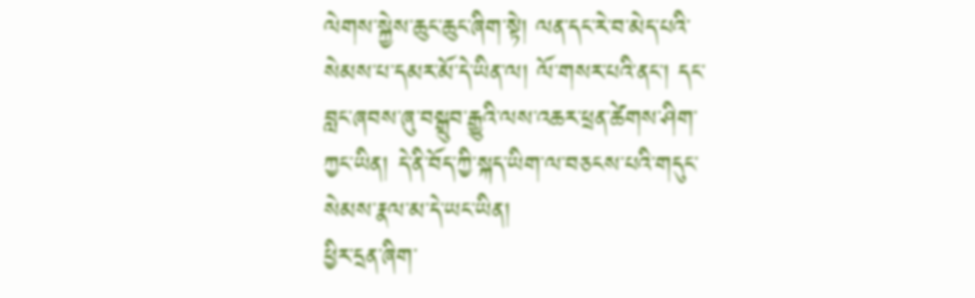ལེགས་སྐྱེས་ཆུང་ཆུང་ཞིག་སྟེ། ལན་དང་རེ་བ་མེད་པའི་སེམས་པ་དམར་མོ་དེ་ཡིན་ལ། ལོ་གསར་པའི་ནང་། དང་བླང་ཞབས་ཞུ་བསྒྲུབ་རྒྱུའི་ལས་འཆར་ཕྲན་ཚེགས་ཤིག་ཀྱང་ཡིན། དེ་ནི་བོད་ཀྱི་སྐད་ཡིག་ལ་བཅངས་པའི་གདུང་སེམས་རྣལ་མ་དེ་ཡང་ཡིན།
ཕྱིར་དྲན་ཞིག་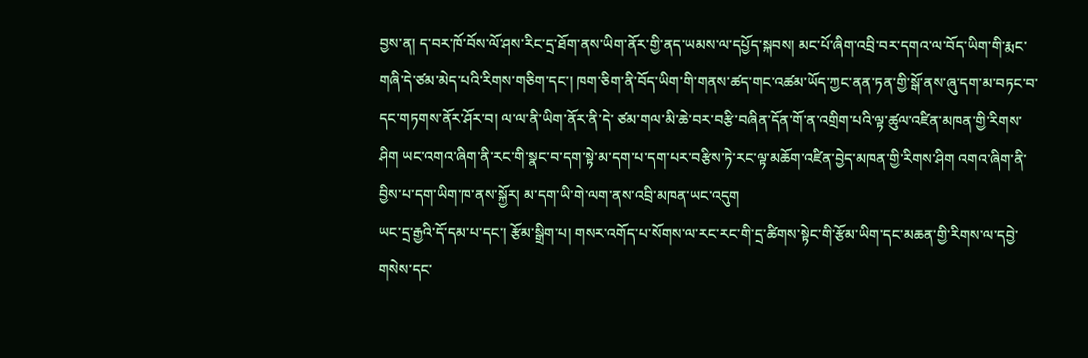བྱས་ན། ད་བར་ཁོ་བོས་ལོ་ཤས་རིང་དྲ་ཐོག་ནས་ཡིག་ནོར་གྱི་ནད་ཡམས་ལ་དཔྱོད་སྐབས། མང་པོ་ཞིག་འབྲི་བར་དགའ་ལ་བོད་ཡིག་གི་རྨང་གཞི་དེ་ཙམ་མེད་པའི་རིགས་གཅིག་དང་། ཁག་ཅིག་ནི་བོད་ཡིག་གི་གནས་ཚད་གང་འཚམ་ཡོད་ཀྱང་ནན་ཏན་གྱི་སྒོ་ནས་ཞུ་དག་མ་བཏང་བ་དང་གཏགས་ནོར་ཤོར་བ། ལ་ལ་ནི་ཡིག་ནོར་ནི་དེ་ ཙམ་གལ་མི་ཆེ་བར་བརྩི་བཞིན་དོན་གོ་ན་འགྲིག་པའི་ལྟ་ཚུལ་འཛིན་མཁན་གྱི་རིགས་ཤིག ཡང་འགའ་ཞིག་ནི་རང་གི་སྣང་བ་དག་སྟེ་མ་དག་པ་དག་པར་བརྩིས་ཏེ་རང་ལྟ་མཆོག་འཛིན་བྱེད་མཁན་གྱི་རིགས་ཤིག འགའ་ཞིག་ནི་བྱིས་པ་དག་ཡིག་ཁ་ནས་སྐྱོར། མ་དག་ཡི་གེ་ལག་ནས་འབྲི་མཁན་ཡང་འདུག
ཡང་དྲ་རྒྱའི་དོ་དམ་པ་དང་། རྩོམ་སྒྲིག་པ། གསར་འགོད་པ་སོགས་ལ་རང་རང་གི་དྲ་ཚིགས་སྟེང་གི་རྩོམ་ཡིག་དང་མཆན་གྱི་རིགས་ལ་དབྱེ་གསེས་དང་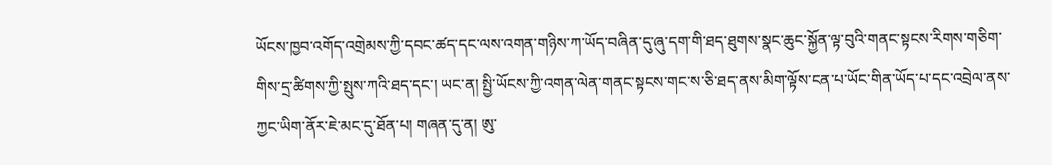ཡོངས་ཁྱབ་འགོད་འགྲེམས་ཀྱི་དབང་ཚད་དང་ལས་འགན་གཉིས་ཀ་ཡོད་བཞིན་དུ་ཞུ་དག་གི་ཐད་ཐུགས་སྣང་ཆུང་སྐྱོན་ལྟ་བུའི་གནང་སྟངས་རིགས་གཅིག་གིས་དྲ་ཚིགས་ཀྱི་སྤུས་ཀའི་ཐད་དང་། ཡང་ན། སྤྱི་ཡོངས་ཀྱི་འགན་ལེན་གནང་སྟངས་གང་ས་ཅི་ཐད་ནས་མིག་ལྟོས་ངན་པ་ཡོང་གིན་ཡོད་པ་དང་འབྲེལ་ནས་ཀྱང་ཡིག་ནོར་ཇེ་མང་དུ་ཐོན་པ། གཞན་དུ་ན། ཨུ་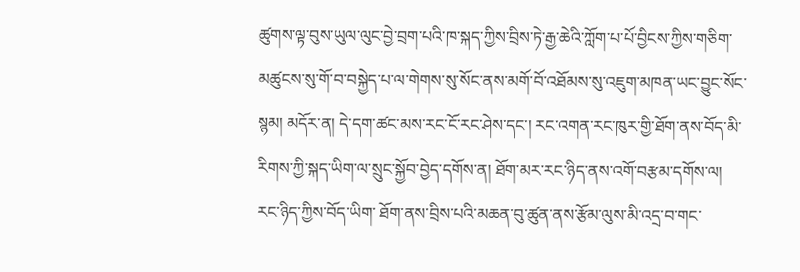ཚུགས་ལྟ་བུས་ཡུལ་ལུང་བྱེ་བྲག་པའི་ཁ་སྐད་ཀྱིས་བྲིས་ཏེ་རྒྱ་ཆེའི་ཀློག་པ་པོ་བྱིངས་ཀྱིས་གཅིག་མཚུངས་སུ་གོ་བ་བསྐྱེད་པ་ལ་གེགས་སུ་སོང་ནས་མགོ་བོ་འཐོམས་སུ་འཇུག་མཁན་ཡང་བྱུང་སོང་སྙམ། མདོར་ན། དེ་དག་ཚང་མས་རང་ངོ་རང་ཤེས་དང་། རང་འགན་རང་ཁུར་གྱི་ཐོག་ནས་བོད་མི་རིགས་ཀྱི་སྐད་ཡིག་ལ་སྲུང་སྐྱོབ་བྱེད་དགོས་ན། ཐོག་མར་རང་ཉིད་ནས་འགོ་བརྩམ་དགོས་ལ། རང་ཉིད་ཀྱིས་བོད་ཡིག་ ཐོག་ནས་བྲིས་པའི་མཆན་བུ་ཚུན་ནས་རྩོམ་ལུས་མི་འདྲ་བ་གང་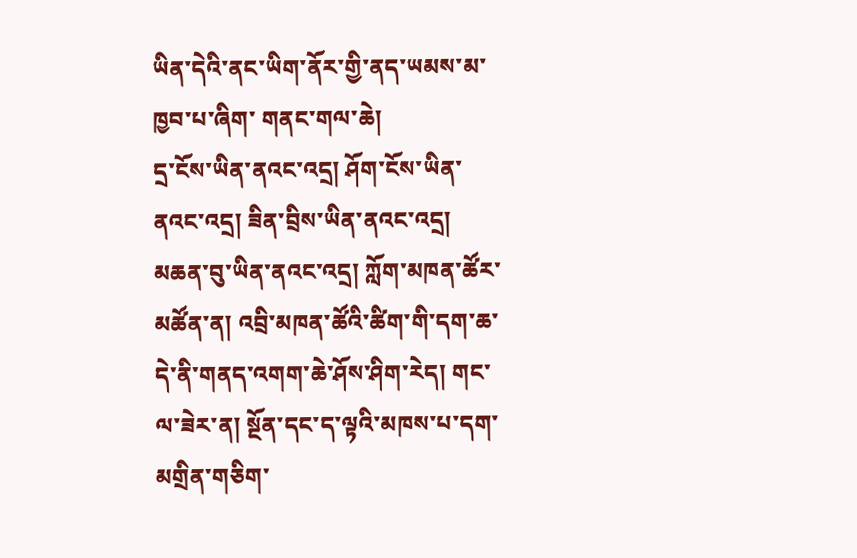ཡིན་དེའི་ནང་ཡིག་ནོར་གྱི་ནད་ཡམས་མ་ཁྱབ་པ་ཞིག་ གནང་གལ་ཆེ།
དྲ་ངོས་ཡིན་ནའང་འདྲ། ཤོག་ངོས་ཡིན་ནའང་འདྲ། ཟིན་བྲིས་ཡིན་ནའང་འདྲ། མཆན་བུ་ཡིན་ནའང་འདྲ། ཀློག་མཁན་ཚོར་མཚོན་ན། འབྲི་མཁན་ཚོའི་ཚིག་གི་དག་ཆ་དེ་ནི་གནད་འགག་ཆེ་ཤོས་ཤིག་རེད། གང་ལ་ཟེར་ན། སྔོན་དང་ད་ལྟའི་མཁས་པ་དག་མགྲིན་གཅིག་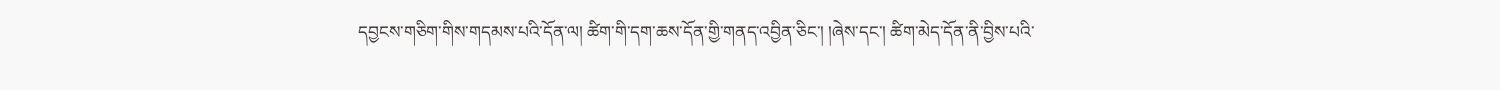དབྱངས་གཅིག་གིས་གདམས་པའི་དོན་ལ། ཚིག་གི་དག་ཆས་དོན་གྱི་གནད་འབྱིན་ཅིང་། །ཞེས་དང་། ཚིག་མེད་དོན་ནི་བྱིས་པའི་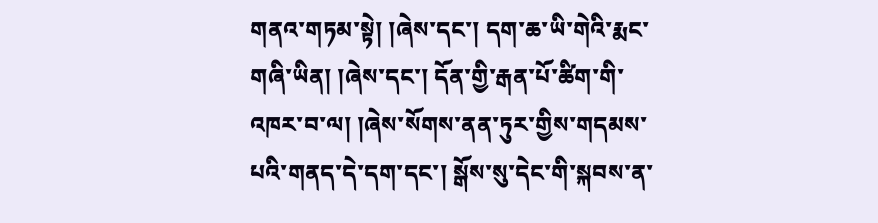གནའ་གཏམ་སྟེ། །ཞེས་དང་། དག་ཆ་ཡི་གེའི་རྨང་གཞི་ཡིན། །ཞེས་དང་། དོན་གྱི་རྒན་པོ་ཚིག་གི་འཁར་བ་ལ། །ཞེས་སོགས་ནན་ཏུར་གྱིས་གདམས་པའི་གནད་དེ་དག་དང་། སྒོས་སུ་དེང་གི་སྐབས་ན་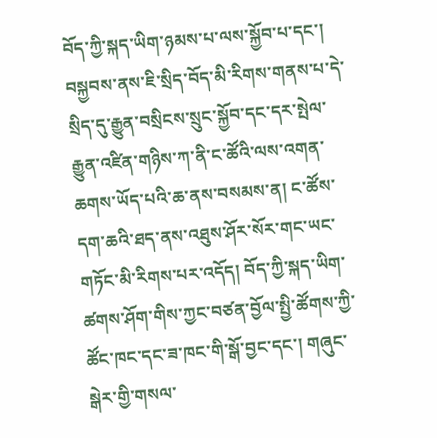བོད་ཀྱི་སྐད་ཡིག་ཉམས་པ་ལས་སྐྱོབ་པ་དང་། བསྐྱབས་ནས་ཇི་སྲིད་བོད་མི་རིགས་གནས་པ་དེ་སྲིད་དུ་རྒྱུན་བསྲིངས་སྲུང་སྐྱོབ་དང་དར་སྤེལ་རྒྱུན་འཛིན་གཉིས་ཀ་ནི་ང་ཚོའི་ལས་འགན་ཆགས་ཡོད་པའི་ཆ་ནས་བསམས་ན། ང་ཚོས་དག་ཆའི་ཐད་ནས་འཐུས་ཤོར་སོར་གང་ཡང་གཏོང་མི་རིགས་པར་འདོད། བོད་ཀྱི་སྐད་ཡིག་ཚགས་ཤོག་གིས་ཀྱང་བཙན་བྱོལ་སྤྱི་ཚོགས་ཀྱི་ཚོང་ཁང་དང་ཟ་ཁང་གི་སྒོ་བྱང་དང་། གཞུང་སྒེར་གྱི་གསལ་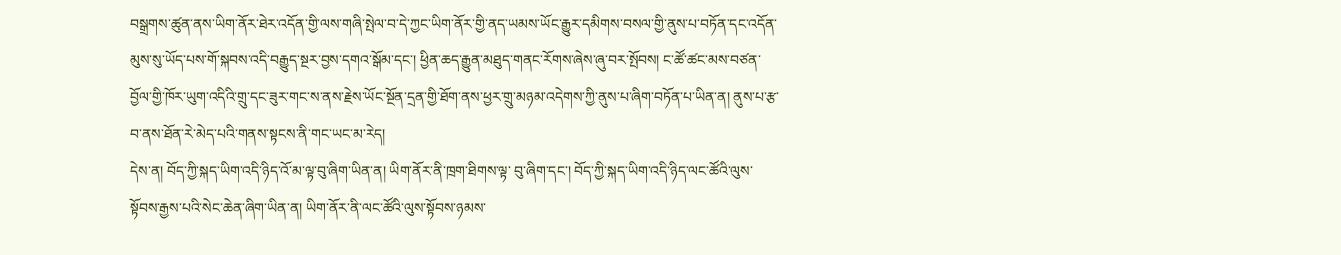བསྒྲགས་ཚུན་ནས་ཡིག་ནོར་ཐེར་འདོན་གྱི་ལས་གཞི་སྤེལ་བ་དེ་ཀྱང་ཡིག་ནོར་གྱི་ནད་ཡམས་ཡོང་རྒྱུར་དམིགས་བསལ་གྱི་ནུས་པ་བཏོན་དང་འདོན་མུས་སུ་ཡོད་པས་གོ་སྐབས་འདི་བརྒྱུད་སྔར་བྱས་དགའ་སྒོམ་དང་། ཕྱིན་ཆད་རྒྱུན་མཐུད་གནང་རོགས་ཞེས་ཞུ་བར་སྤོབས། ང་ཚོ་ཚང་མས་བཙན་བྱོལ་གྱི་ཁོར་ཡུག་འདིའི་གྲུ་དང་ཟུར་གང་ས་ནས་རྗེས་ཡོང་སྔོན་དྲན་གྱི་ཐོག་ནས་ཕྱར་གྲུ་མཉམ་འདེགས་ཀྱི་ནུས་པ་ཞིག་བཏོན་པ་ཡིན་ན། ནུས་པ་རྩ་བ་ནས་ཐོན་རེ་མེད་པའི་གནས་སྟངས་ནི་གང་ཡང་མ་རེད།
དེས་ན། བོད་ཀྱི་སྐད་ཡིག་འདི་ཉིད་འོ་མ་ལྟ་བུ་ཞིག་ཡིན་ན། ཡིག་ནོར་ནི་ཁྲག་ཐིགས་ལྟ་ བུ་ཞིག་དང་། བོད་ཀྱི་སྐད་ཡིག་འདི་ཉིད་ལང་ཚོའི་ལུས་ སྟོབས་རྒྱས་པའི་སེང་ཆེན་ཞིག་ཡིན་ན། ཡིག་ནོར་ནི་ལང་ཚོའི་ལུས་སྟོབས་ཉམས་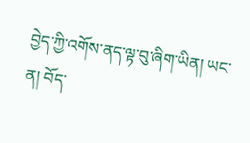བྱེད་ཀྱི་འགོས་ནད་ལྟ་བུ་ཞིག་ཡིན། ཡང་ན། བོད་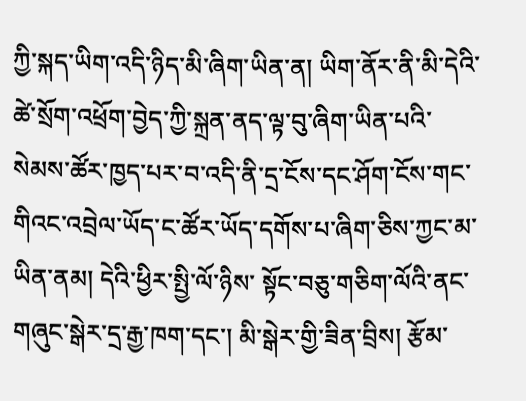ཀྱི་སྐད་ཡིག་འདི་ཉིད་མི་ཞིག་ཡིན་ན། ཡིག་ནོར་ནི་མི་དེའི་ཚེ་སྲོག་འཕྲོག་བྱེད་ཀྱི་སྐྲན་ནད་ལྟ་བུ་ཞིག་ཡིན་པའི་སེམས་ཚོར་ཁྱད་པར་བ་འདི་ནི་དྲ་ངོས་དང་ཤོག་ངོས་གང་གིའང་འབྲེལ་ཡོད་ང་ཚོར་ཡོད་དགོས་པ་ཞིག་ཅིས་ཀྱང་མ་ཡིན་ནམ། དེའི་ཕྱིར་སྤྱི་ལོ་ཉིས་ སྟོང་བཅུ་གཅིག་ལོའི་ནང་གཞུང་སྒེར་དྲ་རྒྱ་ཁག་དང་། མི་སྒེར་གྱི་ཟིན་བྲིས། རྩོམ་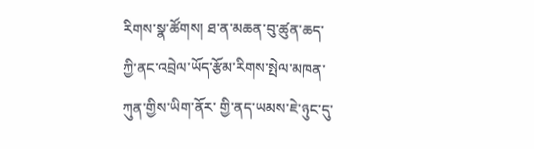རིགས་སྣ་ཚོགས། ཐ་ན་མཆན་བུ་ཚུན་ཆད་ཀྱི་ནང་འབྲེལ་ཡོད་རྩོམ་རིགས་སྤེལ་མཁན་ཀུན་གྱིས་ཡིག་ནོར་ གྱི་ནད་ཡམས་ཇེ་ཉུང་དུ་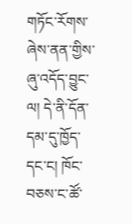གཏོང་རོགས་ཞེས་ནན་གྱིས་ཞུ་འདོད་བྱུང་ལ། དེ་ནི་དོན་དམ་དུ་ཁྱོད་དང་ང། ཁོང་བཅས་ང་ཚོ་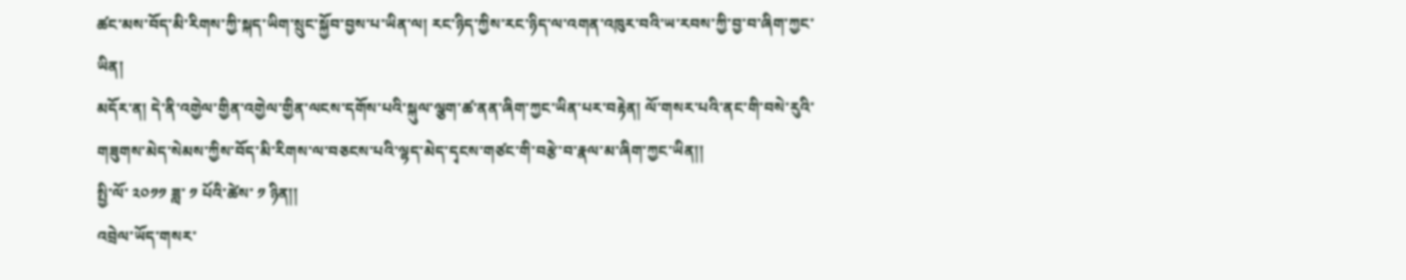ཚང་མས་བོད་མི་རིགས་ཀྱི་སྐད་ཡིག་སྲུང་སྐྱོབ་བྱས་པ་ཡིན་ལ། རང་ཉིད་ཀྱིས་རང་ཉིད་ལ་འགན་འཁུར་བའི་ཡ་རབས་ཀྱི་བྱ་བ་ཞིག་ཀྱང་ཡིན།
མདོར་ན། དེ་ནི་འགྱེལ་གྱིན་འགྱེལ་གྱིན་ལངས་དགོས་པའི་སྐུལ་ལྕག་ཚ་ནན་ཞིག་ཀྱང་ཡིན་པར་བརྟེན། ལོ་གསར་པའི་ནང་གི་བསེ་རུའི་གཟུགས་མེད་སེམས་ཀྱིས་བོད་མི་རིགས་ལ་བཅངས་པའི་ལྷད་མེད་དྭངས་གཙང་གི་བརྩེ་བ་རྣལ་མ་ཞིག་ཀྱང་ཡིན།།
སྤྱི་ལོ་ ༢༠༡༡ ཟླ་ ༡ པོའི་ཚེས་ ༡ ཉིན།།
འབྲེལ་ཡོད་གསར་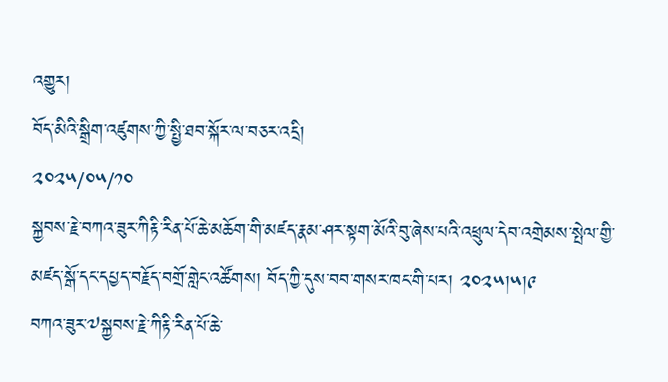འགྱུར།
བོད་མིའི་སྒྲིག་འཛུགས་ཀྱི་སྤྱི་ཐབ་སྐོར་ལ་བཅར་འདྲི།
༢༠༢༥/༠༥/༡༠
སྐྱབས་རྗེ་བཀའ་ཟུར་ཀིརྟི་རིན་པོ་ཆེ་མཆོག་གི་མཛད་རྣམ་ཤར་སྟག་མོའི་བུ་ཞེས་པའི་འཕྲུལ་དེབ་འགྲེམས་སྤེལ་གྱི་མཛད་སྒོ་དང་དཔྱད་བརྗོད་བགྲོ་གླེང་འཚོགས། བོད་ཀྱི་དུས་བབ་གསར་ཁང་གི་པར། ༢༠༢༥།༥།༩
བཀའ་ཟུར་༧སྐྱབས་རྗེ་ཀིརྟི་རིན་པོ་ཆེ་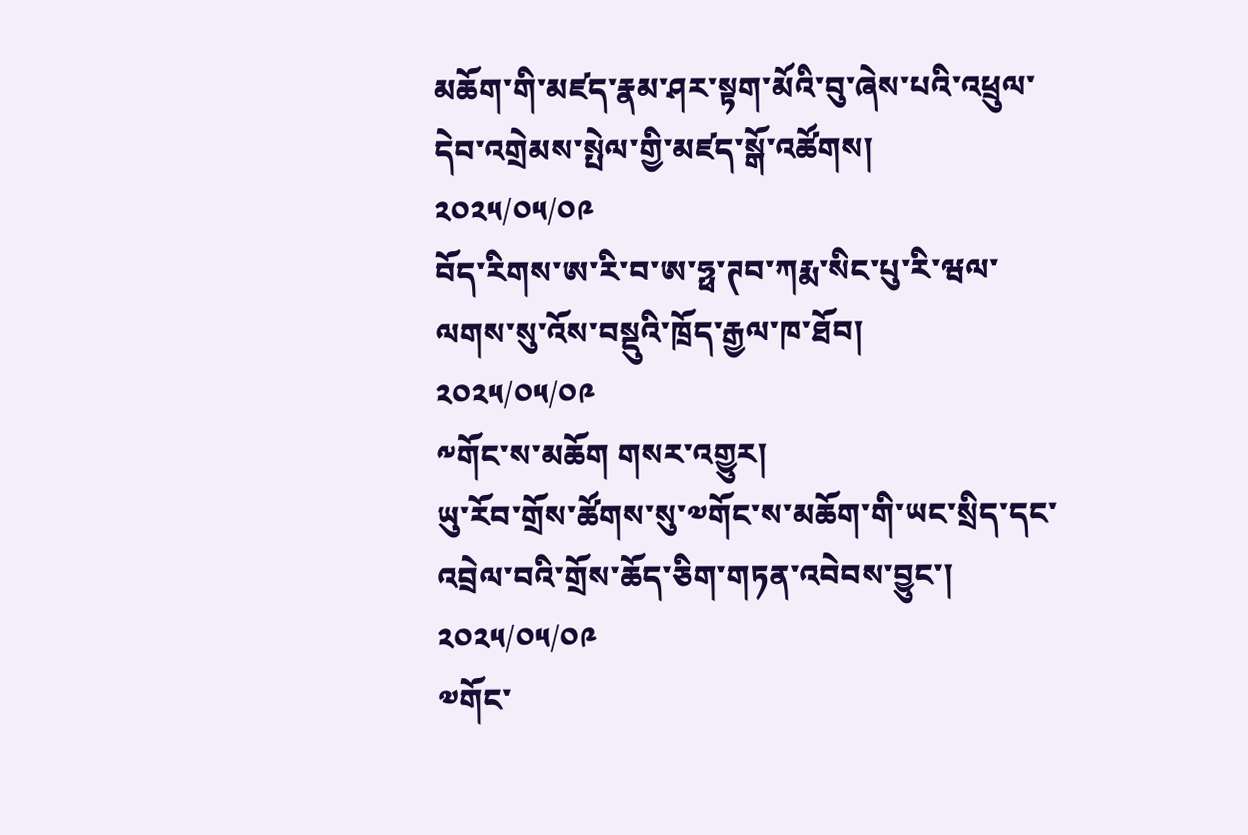མཆོག་གི་མཛད་རྣམ་ཤར་སྟག་མོའི་བུ་ཞེས་པའི་འཕྲུལ་དེབ་འགྲེམས་སྤེལ་གྱི་མཛད་སྒོ་འཚོགས།
༢༠༢༥/༠༥/༠༩
བོད་རིགས་ཨ་རི་བ་ཨ་ཧྥ་ཊབ་ཀརྨ་སིང་པུ་རི་ཝལ་ལགས་སུ་འོས་བསྡུའི་ཁྲོད་རྒྱལ་ཁ་ཐོབ།
༢༠༢༥/༠༥/༠༩
༸གོང་ས་མཆོག གསར་འགྱུར།
ཡུ་རོབ་གྲོས་ཚོགས་སུ་༧གོང་ས་མཆོག་གི་ཡང་སྲིད་དང་འབྲེལ་བའི་གྲོས་ཆོད་ཅིག་གཏན་འབེབས་བྱུང་།
༢༠༢༥/༠༥/༠༩
༧གོང་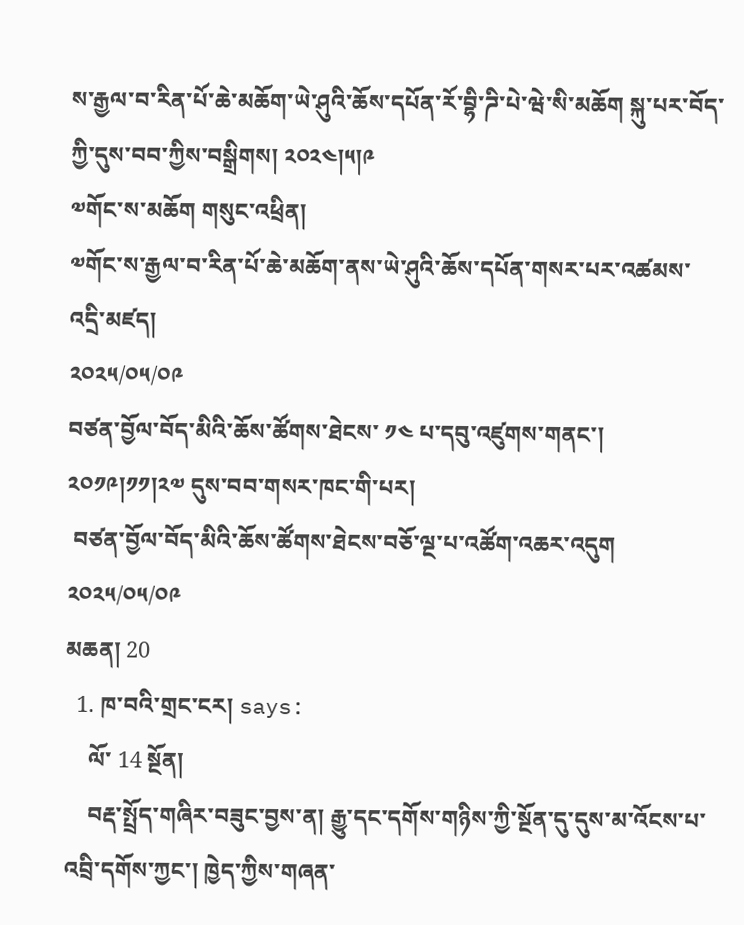ས་རྒྱལ་བ་རིན་པོ་ཆེ་མཆོག་ཡེ་ཤུའི་ཆོས་དཔོན་རོ་བྷི་ཌི་པེ་ཝེ་སི་མཆོག སྐུ་པར་བོད་ཀྱི་དུས་བབ་ཀྱིས་བསྒྲིགས། ༢༠༢༤།༥།༩
༧གོང་ས་མཆོག གསུང་འཕྲིན།
༧གོང་ས་རྒྱལ་བ་རིན་པོ་ཆེ་མཆོག་ནས་ཡེ་ཤུའི་ཆོས་དཔོན་གསར་པར་འཚམས་འདྲི་མཛད།
༢༠༢༥/༠༥/༠༩
བཙན་བྱོལ་བོད་མིའི་ཆོས་ཚོགས་ཐེངས་ ༡༤ པ་དབུ་འཛུགས་གནང་། ༢༠༡༩།༡༡།༢༧ དུས་བབ་གསར་ཁང་གི་པར།
 བཙན་བྱོལ་བོད་མིའི་ཆོས་ཚོགས་ཐེངས་བཅོ་ལྔ་པ་འཚོག་འཆར་འདུག
༢༠༢༥/༠༥/༠༩
མཆན། 20
  1. ཁ་བའི་གྲང་ངར། says:
    ལོ་ 14 སྔོན།
    བརྡ་སྤྲོད་གཞིར་བཟུང་བྱས་ན། རྒྱུ་དང་དགོས་གཉིས་ཀྱི་སྔོན་དུ་དུས་མ་འོངས་པ་འབྲི་དགོས་ཀྱང་། ཁྱེད་ཀྱིས་གཞན་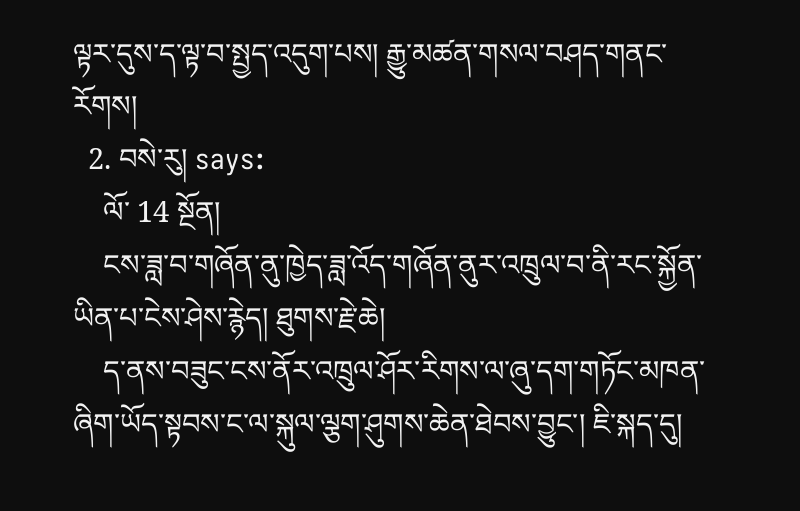ལྟར་དུས་ད་ལྟ་བ་སྤྱད་འདུག་པས། རྒྱུ་མཚན་གསལ་བཤད་གནང་རོགས།
  2. བསེ་རུ། says:
    ལོ་ 14 སྔོན།
    ངས་ཟླ་བ་གཞོན་ནུ་ཁྱེད་ཟླ་འོད་གཞོན་ནུར་འཁྲུལ་བ་ནི་རང་སྐྱོན་ཡིན་པ་ངེས་ཤེས་རྙེད། ཐུགས་རྗེ་ཆེ།
    ད་ནས་བཟུང་ངས་ནོར་འཁྲུལ་ཤོར་རིགས་ལ་ཞུ་དག་གཏོང་མཁན་ཞིག་ཡོད་སྟབས་ང་ལ་སྐུལ་ལྕག་ཤུགས་ཆེན་ཐེབས་བྱུང་། ཇི་སྐད་དུ།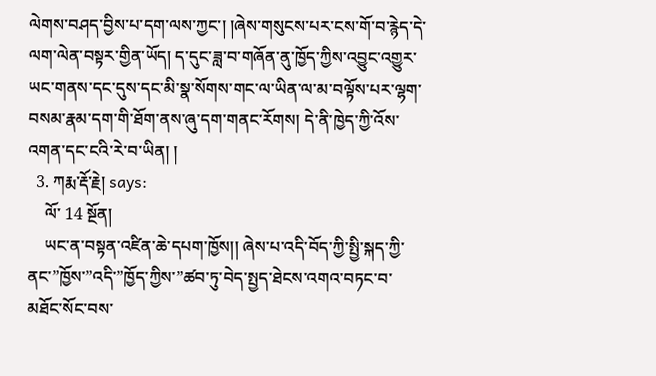ལེགས་བཤད་བྱིས་པ་དག་ལས་ཀྱང་། །ཞེས་གསུངས་པར་ངས་གོ་བ་རྙེད་དེ་ལག་ལེན་བསྟར་གྱིན་ཡོད། ད་དུང་ཟླ་བ་གཞོན་ནུ་ཁྱོད་ཀྱིས་འབྱུང་འགྱུར་ཡང་གནས་དང་དུས་དང་མི་སྣ་སོགས་གང་ལ་ཡིན་ལ་མ་བལྟོས་པར་ལྷག་བསམ་རྣམ་དག་གི་ཐོག་ནས་ཞུ་དག་གནང་རོགས། དེ་ནི་ཁྱེད་ཀྱི་འོས་འགན་དང་ངའི་རེ་བ་ཡིན། །
  3. ཀརྨ་རྡོ་རྗེ། says:
    ལོ་ 14 སྔོན།
    ཡང་ན་བསྟན་འཛིན་ཆེ་དཔག་ཁྱོས།། ཞེས་པ་འདི་བོད་ཀྱི་སྤྱི་སྐད་ཀྱི་ནང་”ཁྱོས་”འདི་”ཁྱོད་ཀྱིས་”ཚབ་ཏུ་བེད་སྤྱད་ཐེངས་འགའ་བཏང་བ་མཐོང་སོང་བས་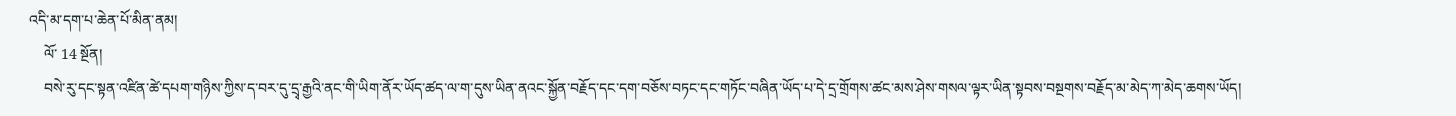འདི་མ་དག་པ་ཆེན་པོ་མིན་ནམ།
    ལོ་ 14 སྔོན།
    བསེ་རུ་དང་སྟན་འཛིན་ཚེ་དཔག་གཉིས་ཀྱིས་ད་བར་དུ་དྲྭ་རྒྱའི་ནང་གི་ཡིག་ནོར་ཡོད་ཚད་ལ་ག་དུས་ཡིན་ནའང་སྐྱོན་བརྗོད་དང་དག་བཅོས་བཏང་དང་གཏོང་བཞིན་ཡོད་པ་དེ་དྲ་གྲོགས་ཚང་མས་ཤེས་གསལ་ལྟར་ཡིན་སྟབས་བསྔགས་བརྗོད་མ་མེད་ཀ་མེད་ཆགས་ཡོད།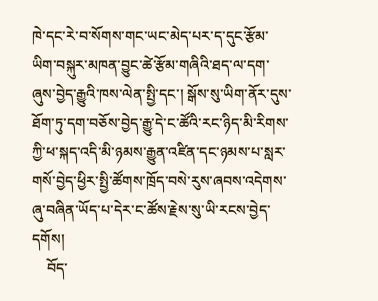ཁེ་དང་རེ་བ་སོགས་གང་ཡང་མེད་པར་ད་དུང་རྩོམ་ཡིག་བསྐུར་མཁན་བྱུང་ཚེ་རྩོམ་གཞིའི་ཐད་ལ་དག་ཞུས་བྱེད་རྒྱུའི་ཁས་ལེན་སྤྱི་དང་། སྒོས་སུ་ཡིག་ནོར་དུས་ཐོག་ཏུ་དག་བཅོས་བྱེད་རྒྱུ་དེ་ང་ཚོའི་རང་ཉིད་མི་རིགས་ཀྱི་ཕ་སྐད་འདི་མི་ཉམས་རྒྱུན་འཛིན་དང་ཉམས་པ་སླར་གསོ་བྱེད་ཕྱིར་སྤྱི་ཚོགས་ཁྲོད་བསེ་རུས་ཞབས་འདེགས་ཞུ་བཞིན་ཡོད་པ་དེར་ང་ཚོས་རྗེས་སུ་ཡི་རངས་བྱེད་དགོས།
    བོད་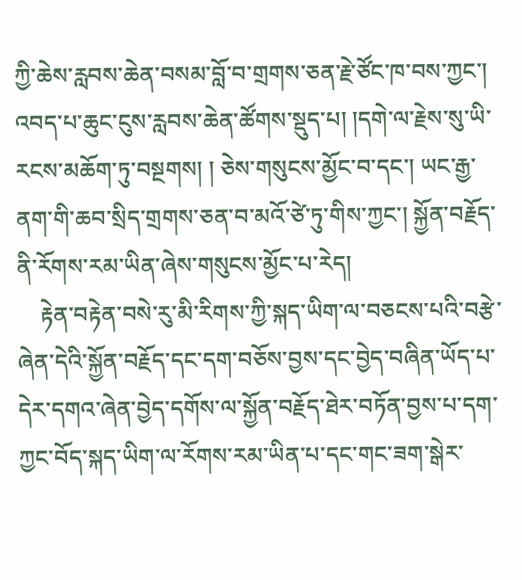ཀྱི་ཆེས་རླབས་ཆེན་བསམ་བློ་བ་གྲགས་ཅན་རྗེ་ཙོང་ཁ་བས་ཀྱང་། འབད་པ་ཆུང་ངུས་རླབས་ཆེན་ཚོགས་སྡུད་པ། །དགེ་ལ་རྗེས་སུ་ཡི་རངས་མཆོག་ཏུ་བསྔགས། ། ཅེས་གསུངས་མྱོང་བ་དང་། ཡང་རྒྱ་ནག་གི་ཆབ་སྲིད་གྲགས་ཅན་བ་མའོ་ཙེ་ཏུ་གིས་ཀྱང་། སྐྱོན་བརྗོད་ནི་རོགས་རམ་ཡིན་ཞེས་གསུངས་མྱོང་པ་རེད།
    རྟེན་བརྟེན་བསེ་རུ་མི་རིགས་ཀྱི་སྐད་ཡིག་ལ་བཅངས་པའི་བརྩེ་ཞེན་དེའི་སྐྱོན་བརྗོད་དང་དག་བཅོས་བྱས་དང་བྱེད་བཞིན་ཡོད་པ་དེར་དགའ་ཞེན་བྱེད་དགོས་ལ་སྐྱོན་བརྗོད་ཐེར་བཏོན་བྱས་པ་དག་ཀྱང་བོད་སྐད་ཡིག་ལ་རོགས་རམ་ཡིན་པ་དང་གང་ཟག་སྒེར་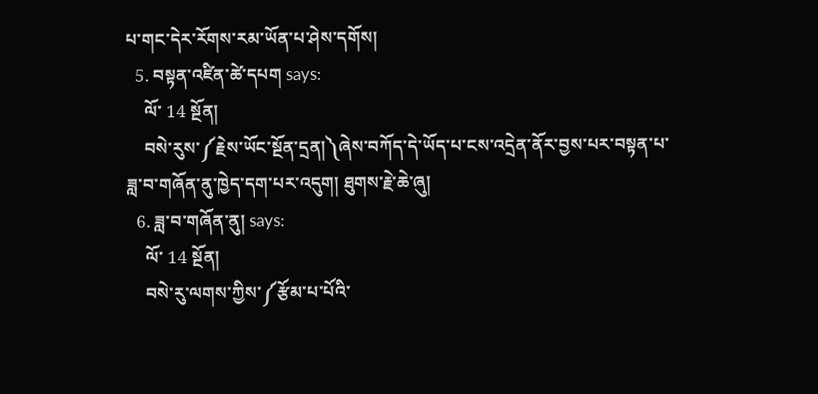པ་གང་དེར་རོགས་རམ་ཡོན་པ་ཤེས་དགོས།
  5. བསྟན་འཛིན་ཚེ་དཔག says:
    ལོ་ 14 སྔོན།
    བསེ་རུས་༼རྗེས་ཡོང་སྔོན་དྲན།༽ཞེས་བཀོད་དེ་ཡོད་པ་ངས་འདྲེན་ནོར་བྱས་པར་བསྟན་པ་ཟླ་བ་གཞོན་ནུ་ཁྱེད་དག་པར་འདུག། ཐུགས་རྗེ་ཆེ་ཞུ།
  6. ཟླ་བ་གཞོན་ནུ། says:
    ལོ་ 14 སྔོན།
    བསེ་རུ་ལགས་ཀྱིས་༼རྩོམ་པ་པོའི་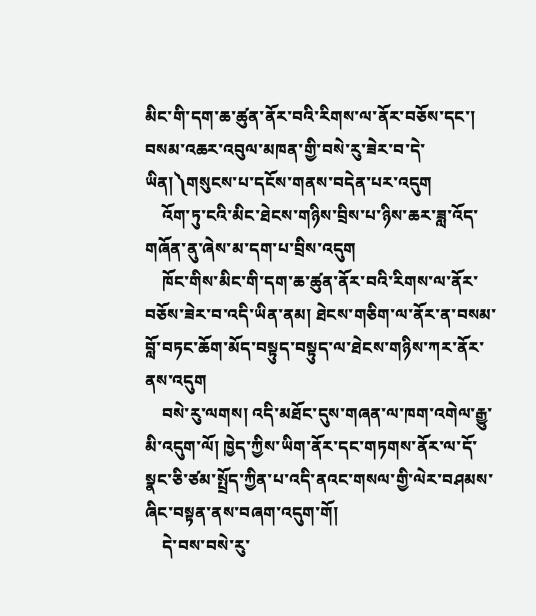མིང་གི་དག་ཆ་ཚུན་ནོར་བའི་རིགས་ལ་ནོར་བཅོས་དང་། བསམ་འཆར་འབུལ་མཁན་གྱི་བསེ་རུ་ཟེར་བ་དེ་ཡིན།༽གསུངས་པ་དངོས་གནས་བདེན་པར་འདུག
    འོག་ཏུ་ངའི་མིང་ཐེངས་གཉིས་བྲིས་པ་ཉིས་ཆར་ཟླ་འོད་གཞོན་ནུ་ཞེས་མ་དག་པ་བྲིས་འདུག
    ཁོང་གིས་མིང་གི་དག་ཆ་ཚུན་ནོར་བའི་རིགས་ལ་ནོར་བཅོས་ཟེར་བ་འདི་ཡིན་ནམ། ཐེངས་གཅིག་ལ་ནོར་ན་བསམ་བློ་བཏང་ཆོག་མོད་བསྟུད་བསྟུད་ལ་ཐེངས་གཉིས་ཀར་ནོར་ནས་འདུག
    བསེ་རུ་ལགས། འདི་མཐོང་དུས་གཞན་ལ་ཁག་འགེལ་རྒྱུ་མི་འདུག་ལོ། ཁྱེད་ཀྱིས་ཡིག་ནོར་དང་གཏགས་ནོར་ལ་དོ་སྣང་ཅི་ཙམ་སྤྲོད་ཀྱིན་པ་འདི་ནའང་གསལ་གྱི་ལེར་བཤམས་ཞིང་བསྟན་ནས་བཞག་འདུག་གོ།
    དེ་བས་བསེ་རུ་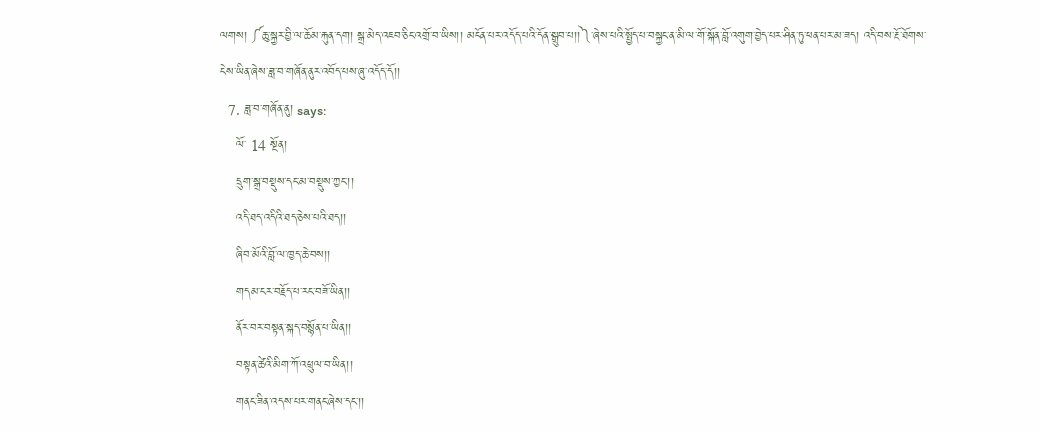ལགས། ༼ཆུ་སྐྱར་བྱི་ལ་ཆོམ་རྐུན་དག། སྒྲ་མེད་འཇབ་ཅིང་འགྲོ་བ་ཡིས།། མངོན་པར་འདོད་པའི་དོན་སྒྲུབ་པ།།༽་ཞེས་པའི་སྤྱོད་པ་བསྐྱང་ན་མི་ལ་གོ་སྐོན་བློ་འགུག་བྱེད་པར་ཤིན་ཏུ་ཕན་པར་མ་ཟད། འདི་བས་རྔོ་ཐོགས་ངེས་ཡིན་ཞེས་ཟླ་བ་གཞོན་ནུར་འབོད་པས་ཞུ་འདོད་དོ།།
  7. ཟླ་བ་གཞོན་ནུ། says:
    ལོ་ 14 སྔོན།
    དྲུག་སྒྲ་བསྡུས་དང་མ་བསྡུས་ཀྱང་།།
    འདི་ཐད་འདིའི་ཐད་ཅེས་པའི་ཐད།།
    ཞིབ་མོའི་བློ་ལ་ཁྱད་ཆེ་བས།།
    གདམ་ངར་བརྗོད་པ་རང་བཟོ་ཡིན།།
    ནོར་བར་བསྟན་སྐད་བསྙོན་པ་ཡིན།།
    བསྟན་ཚེའི་མིག་ཀོ་འཕྲུལ་བ་ཡིན།།
    གནང་ཟིན་འདས་པར་གནང་ཞེས་དང་།།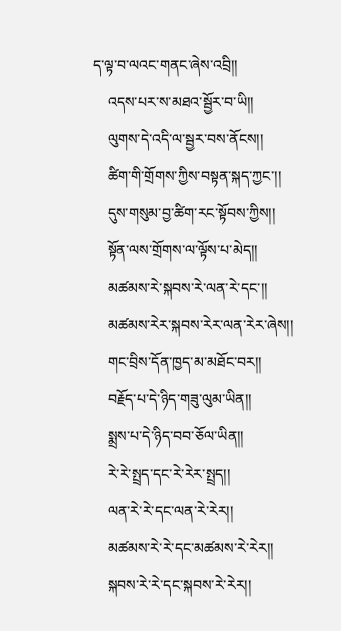ད་ལྟ་བ་ལའང་གནང་ཞེས་འབྲི།།
    འདས་པར་ས་མཐའ་སྦྱོར་བ་ཡི།།
    ལུགས་དེ་འདི་ལ་སྦྱར་བས་ནོངས།།
    ཚིག་གི་གྲོགས་ཀྱིས་བསྟན་སྐད་ཀྱང་།།
    དུས་གསུམ་བྱ་ཚིག་རང་སྟོབས་ཀྱིས།།
    སྟོན་ལས་གྲོགས་ལ་ལྟོས་པ་མེད།།
    མཚམས་རེ་སྐབས་རེ་ལན་རེ་དང་།།
    མཚམས་རེར་སྐབས་རེར་ལན་རེར་ཞེས།།
    གང་བྲིས་དོན་ཁྱད་མ་མཐོང་བར།།
    བརྗོད་པ་དེ་ཉིད་གཟུ་ལུམ་ཡིན།།
    སྨྲས་པ་དེ་ཉིད་བབ་ཅོལ་ཡིན།།
    རེ་རེ་སྤྲད་དང་རེ་རེར་སྤྲད།།
    ལན་རེ་རེ་དང་ལན་རེ་རེར།།
    མཚམས་རེ་རེ་དང་མཚམས་རེ་རེར།།
    སྐབས་རེ་རེ་དང་སྐབས་རེ་རེར།།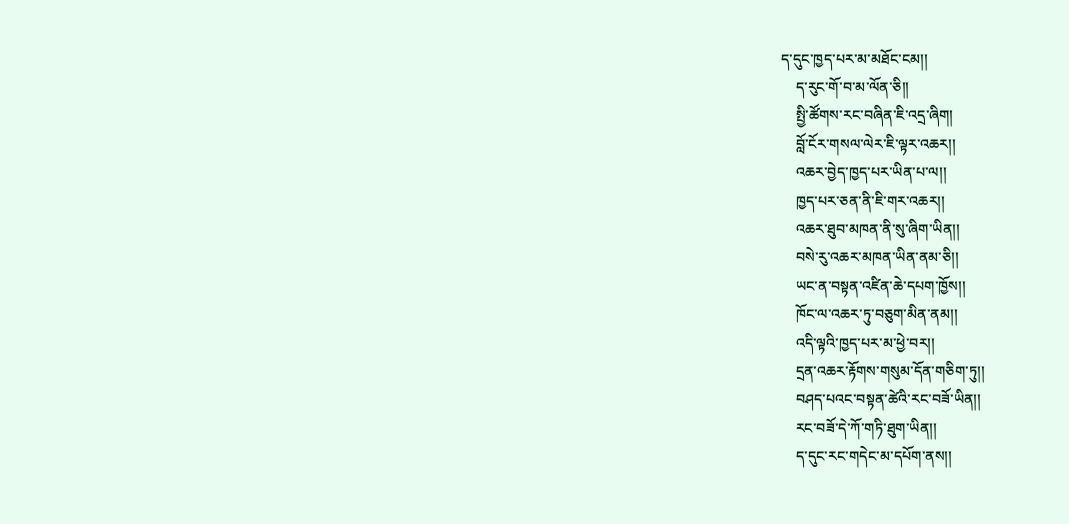ད་དུང་ཁྱད་པར་མ་མཐོང་ངམ།།
    ད་རུང་གོ་བ་མ་ལོན་ཅི།།
    སྤྱི་ཚོགས་རང་བཞིན་ཇི་འདྲ་ཞིག།
    བློ་ངོར་གསལ་ལེར་ཇི་ལྟར་འཆར།།
    འཆར་བྱེད་ཁྱད་པར་ཡིན་པ་ལ།།
    ཁྱད་པར་ཅན་ནི་ཇི་གར་འཆར།།
    འཆར་ཐུབ་མཁན་ནི་སུ་ཞིག་ཡིན།།
    བསེ་རུ་འཆར་མཁན་ཡིན་ནམ་ཅི།།
    ཡང་ན་བསྟན་འཛིན་ཆེ་དཔག་ཁྱོས།།
    ཁོང་ལ་འཆར་ཏུ་བཅུག་མིན་ནམ།།
    འདི་ལྟའི་ཁྱད་པར་མ་ཕྱེ་བར།།
    དྲན་འཆར་རྟོགས་གསུམ་དོན་གཅིག་ཏུ།།
    བཤད་པའང་བསྟན་ཚེའི་རང་བཟོ་ཡིན།།
    རང་བཟོ་དེ་ཀོ་གཏི་ཐུག་ཡིན།།
    ད་དུང་རང་གདེང་མ་དཔོག་ནས།།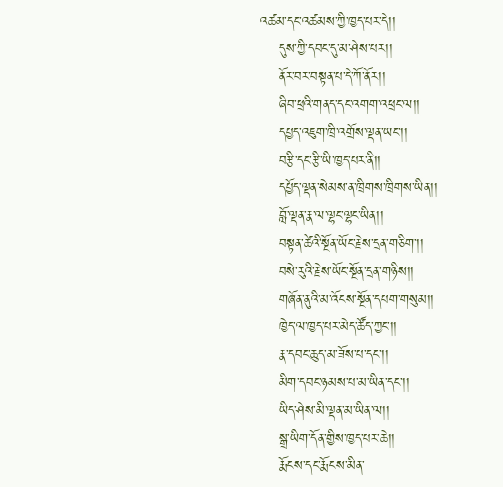འཚམ་དང་འཚམས་ཀྱི་ཁྱད་པར་དེ།།
    དུས་ཀྱི་དབང་དུ་མ་ཤེས་པར།།
    ནོར་བར་བསྟན་པ་དེ་ཀོ་ནོར།།
    ཞིབ་ཕྲའི་གནད་དང་འགག་འཕྲང་ལ།།
    དཔྱད་འཇུག་ཁྲི་འགྲོས་ལྡན་ཡང་།།
    བརྩི་དང་རྩི་ཡི་ཁྱད་པར་ནི།།
    དཔྱོད་ལྡན་སེམས་ན་ཁྲིགས་ཁྲིགས་ཡིན།།
    བློ་ལྡན་རྣ་ལ་ལྷང་ལྷང་ཡིན།།
    བསྟན་ཚེའི་སྔོན་ཡོང་རྗེས་དྲན་གཅིག་།།
    བསེ་རུའི་རྗེས་ཡོང་སྔོན་དྲན་གཉིས།།
    གཞོན་ནུའི་མ་འོངས་སྔོན་དཔག་གསུམ།།
    ཁྱེད་ལ་ཁྱད་པར་མེད་ཚོད་ཀྱང་།།
    རྣ་དབང་ཆུད་མ་ཟོས་པ་དང་།།
    མིག་དབང་ཉམས་པ་མ་ཡིན་དང་།།
    ཡིད་ཤེས་མི་ལྡན་མ་ཡིན་ལ།།
    སྒྲ་ཡིག་དོན་གྱིས་ཁྱད་པར་ཆེ།།
    རྨོངས་དང་རྨོངས་མིན་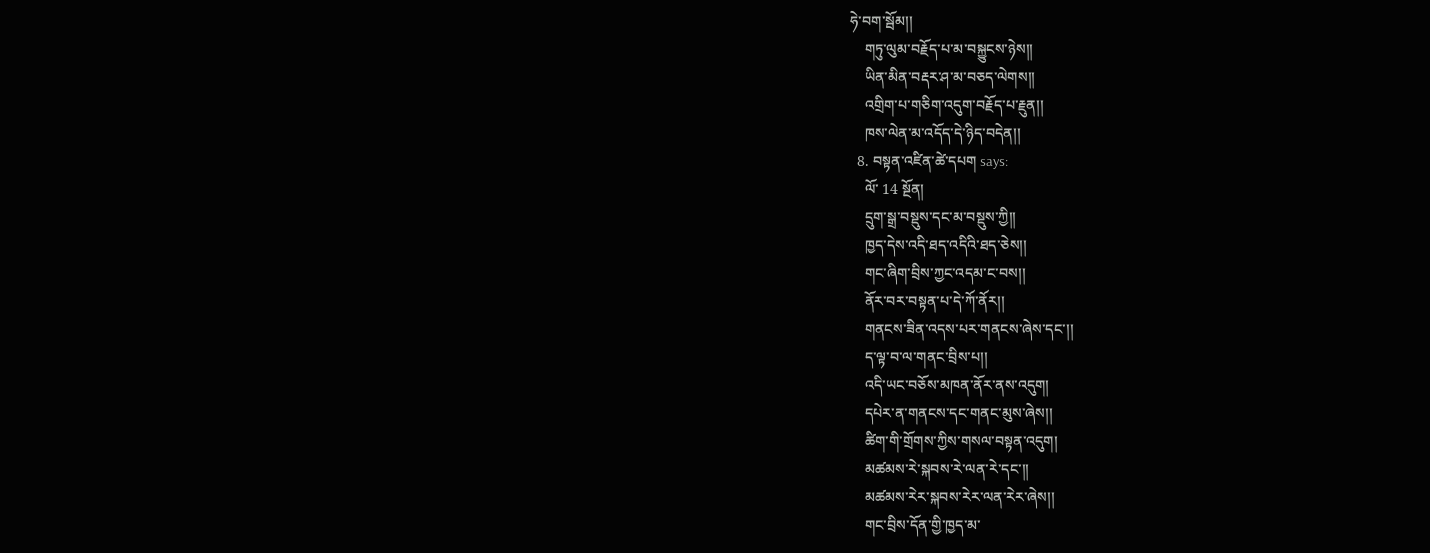ཧེ་བག་སྦོམ།།
    གཏུ་ལུམ་བརྗོད་པ་མ་བསྐྱུངས་ཉེས།།
    ཡིན་མིན་བརྡར་ཤ་མ་བཅད་ལེགས།།
    འགྲིག་པ་གཅིག་འདུག་བརྗོད་པ་རྗུན།།
    ཁས་ལེན་མ་འདོད་དེ་ཉིད་བདེན།།
  8. བསྟན་འཛིན་ཚེ་དཔག says:
    ལོ་ 14 སྔོན།
    དྲུག་སྒྲ་བསྡུས་དང་མ་བསྡུས་ཀྱི།།
    ཁྱད་དེས་འདི་ཐད་འདིའི་ཐད་ཅེས།།
    གང་ཞིག་བྲིས་ཀྱང་འདམ་ང་བས།།
    ནོར་བར་བསྟན་པ་དེ་ཀོ་ནོར།།
    གནངས་ཟིན་འདས་པར་གནངས་ཞེས་དང་།།
    ད་ལྟ་བ་ལ་གནང་བྲིས་པ།།
    འདི་ཡང་བཅོས་མཁན་ནོར་ནས་འདུག།
    དཔེར་ན་གནངས་དང་གནང་མུས་ཞེས།།
    ཚིག་གི་གྲོགས་ཀྱིས་གསལ་བསྟན་འདུག།
    མཚམས་རེ་སྐབས་རེ་ལན་རེ་དང་།།
    མཚམས་རེར་སྐབས་རེར་ལན་རེར་ཞེས།།
    གང་བྲིས་དོན་གྱི་ཁྱད་མ་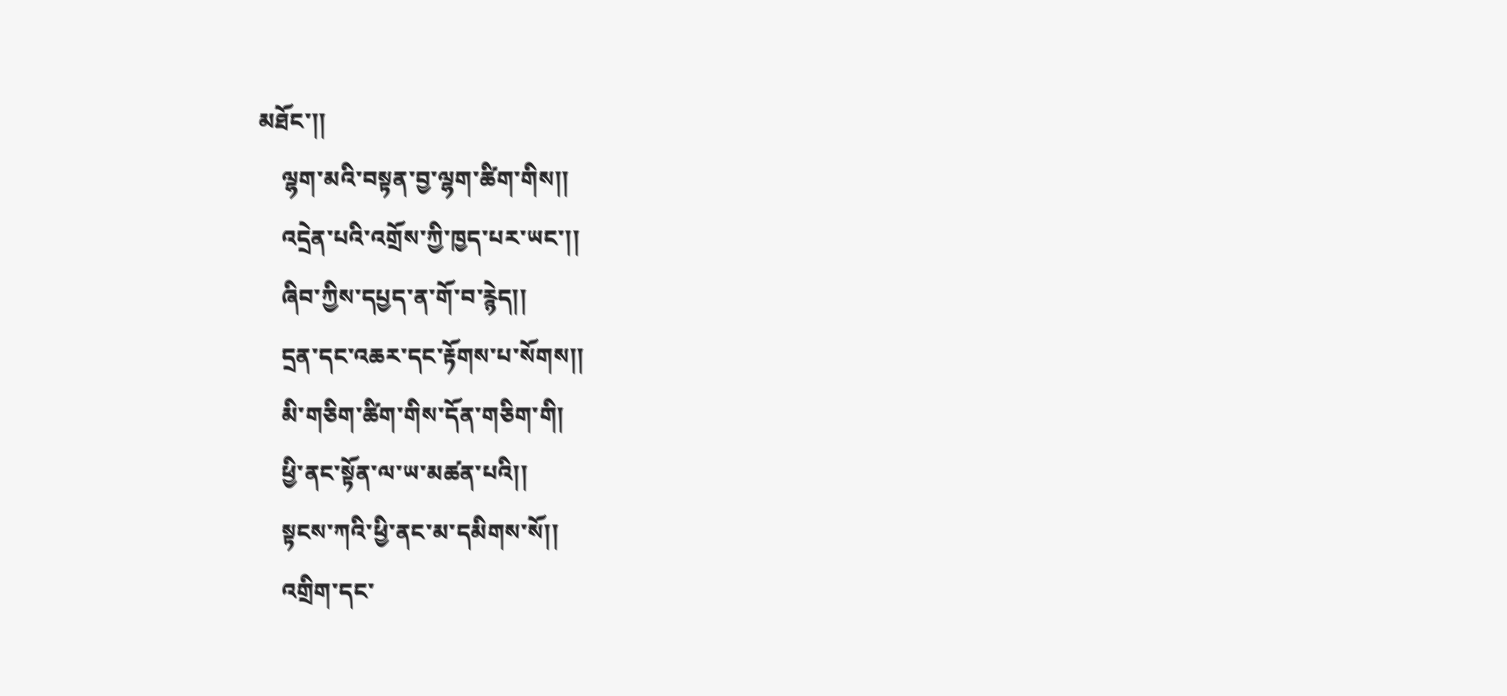མཐོང་།།
    ལྷག་མའི་བསྟན་བྱ་ལྷག་ཚིག་གིས།།
    འདྲེན་པའི་འགྲོས་ཀྱི་ཁྱད་པར་ཡང་།།
    ཞིབ་ཀྱིས་དཔྱད་ན་གོ་བ་རྙེད།།
    དྲན་དང་འཆར་དང་རྟོགས་པ་སོགས།།
    མི་གཅིག་ཚིག་གིས་དོན་གཅིག་གི།
    ཕྱི་ནང་སྟོན་ལ་ཡ་མཚན་པའི།།
    སྟངས་ཀའི་ཕྱི་ནང་མ་དམིགས་སོ།།
    འགྲིག་དང་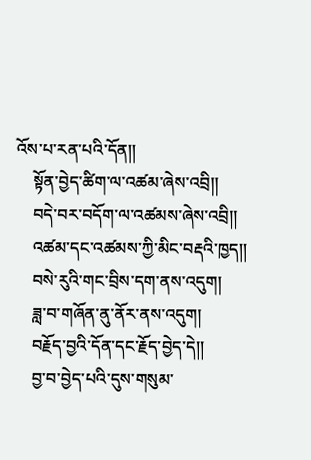འོས་པ་རན་པའི་དོན།།
    སྟོན་བྱེད་ཚིག་ལ་འཚམ་ཞེས་འབྲི།།
    བདེ་བར་བདོག་ལ་འཚམས་ཞེས་འབྲི།།
    འཚམ་དང་འཚམས་ཀྱི་མིང་བརྡའི་ཁྱད།།
    བསེ་རུའི་གང་བྲིས་དག་ནས་འདུག།
    ཟླ་བ་གཞོན་ནུ་ནོར་ནས་འདུག།
    བརྗོད་བྱའི་དོན་དང་རྗོད་བྱེད་དེ།།
    བྱ་བ་བྱེད་པའི་དུས་གསུམ་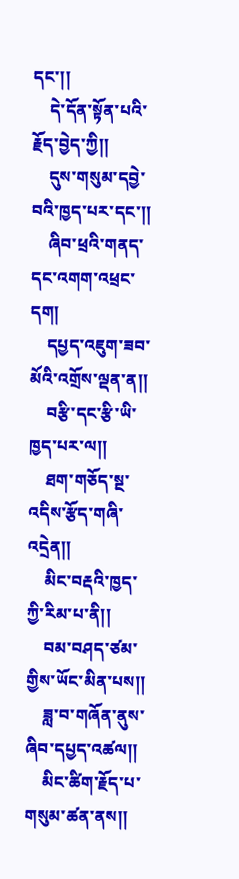དང་།།
    དེ་དོན་སྟོན་པའི་རྗོད་བྱེད་ཀྱི།།
    དུས་གསུམ་དབྱེ་བའི་ཁྱད་པར་དང་།།
    ཞིབ་ཕྲའི་གནད་དང་འགག་འཕྲང་དག།
    དཔྱད་འཇུག་ཟབ་མོའི་འགྲོས་ལྡན་ན།།
    བརྩི་དང་རྩི་ཡི་ཁྱད་པར་ལ།།
    ཐག་གཅོད་སྔ་འདིས་རྩོད་གཞི་འདྲེན།།
    མིང་བརྡའི་ཁྱད་ཀྱི་རིམ་པ་ནི།།
    བམ་བཤད་ཙམ་གྱིས་ཡོང་མིན་པས།།
    ཟླ་བ་གཞོན་ནུས་ཞིབ་དཔྱད་འཚལ།།
    མིང་ཚིག་རྗོད་པ་གསུམ་ཚན་ནས།།